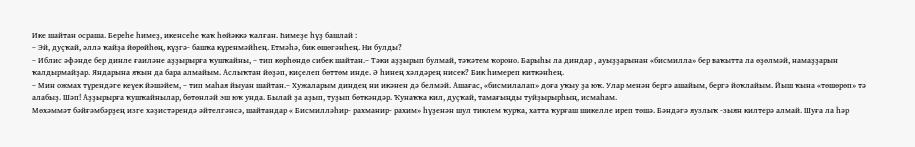Ике шайтан осраша. Береһе һимеҙ, икенсеһе ҡаҡ һөйәккә ҡалған. Һимеҙе һүҙ башлай :
– Эй, дуҫҡай, әллә ҡайҙа йөрөйһөң, күҙгә- башҡа күренмәйһең. Етмәһә, бик өшөгәнһең. Ни булды?
– Иблис әфәнде бер динле ғаиләне аҙҙырырға ҡушҡайны, – тип көрһөндө сибек шайтан.– Тәки аҙҙырып булмай, тәҡәтем ҡороно. Барыһы ла диндар , ауыҙҙарынан «бисмилла» бер ваҡытта ла өҙөлмәй, намаҙҙарын ҡалдырмайҙар. Яндарына яҡын да бара алмайым. Аслыҡтан йөҙәп, киҫелеп бөттөм инде. Ә һинең хәлдәрең нисек? Бик һимереп киткәнһең.
– Мин ожмах түрендәге кеүек йәшәйем, – тип маһая йыуан шайтан.– Хужаларым диндең ни икәнен дә белмәй. Ашағас, «бисмилалап» доға уҡыу ҙа юҡ. Улар менән бергә ашайым, бергә йоҡлайым. Йыш ҡына «төшөрөп» тә алабыҙ. Шәп! Аҙҙырырға ҡушҡайнылар, бөтөнләй эш юҡ унда. Былай ҙа аҙып, туҙып бөткәндәр. Ҡунаҡҡа кил, дуҫҡай, тамағыңды туйҙырырһың, исмаһам.
Мөхәммәт бәйғәмбәрҙең изге хәҙистәрендә әйтелгәнсә, шайтандар « Бисмилләһир- рахманир- рахим» һүҙенән шул тиклем ҡурҡа, хатта ҡурғаш шикелле иреп төшә. Бәндәгә яузлыҡ -зыян килтерә алмай. Шуға ла һәр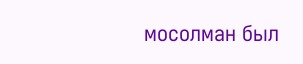мосолман был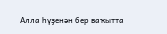Алла һүҙенән бер ваҡытта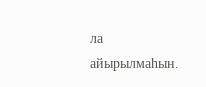ла айырылмаһын.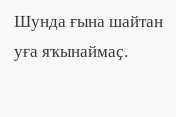Шунда ғына шайтан уға яҡынаймаҫ.